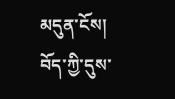མདུན་ངོས།
བོད་ཀྱི་དུས་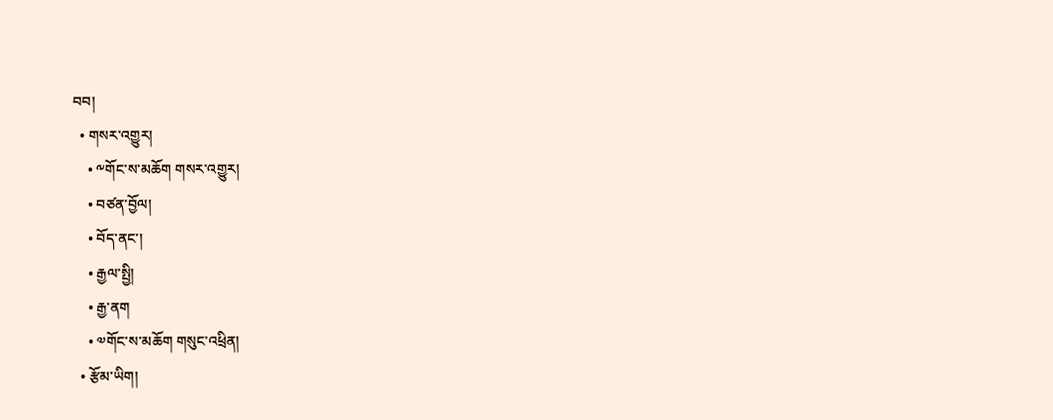བབ།
  • གསར་འགྱུར།
    • ༸གོང་ས་མཆོག གསར་འགྱུར།
    • བཙན་བྱོལ།
    • བོད་ནང་།
    • རྒྱལ་སྤྱི།
    • རྒྱ་ནག
    • ༧གོང་ས་མཆོག གསུང་འཕྲིན།
  • རྩོམ་ཡིག།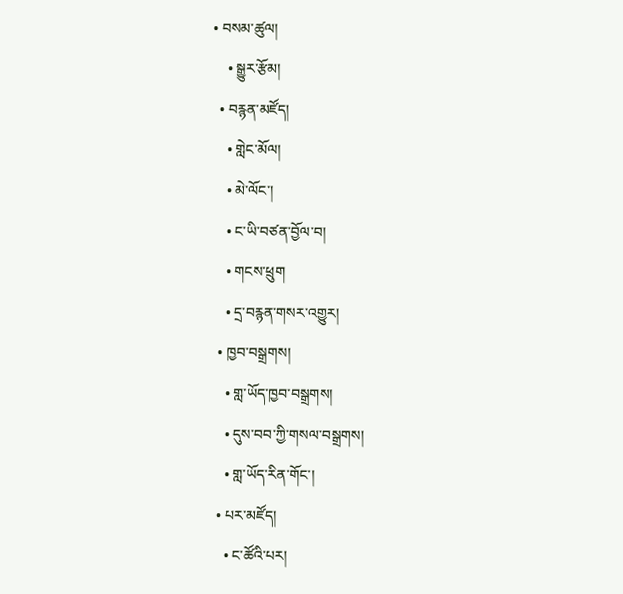• བསམ་ཚུལ།
    • སྒྱུར་རྩོམ།
  • བརྙན་མཛོད།
    • གླེང་མོལ།
    • མེ་ལོང་།
    • ང་ཡི་བཙན་བྱོལ་བ།
    • གངས་ཕྲུག
    • དྲ་བརྙན་གསར་འགྱུར།
  • ཁྱབ་བསྒྲགས།
    • གླ་ཡོད་ཁྱབ་བསྒྲགས།
    • དུས་བབ་ཀྱི་གསལ་བསྒྲགས།
    • གླ་ཡོད་རིན་གོང་།
  • པར་མཛོད།
    • ང་ཚོའི་པར།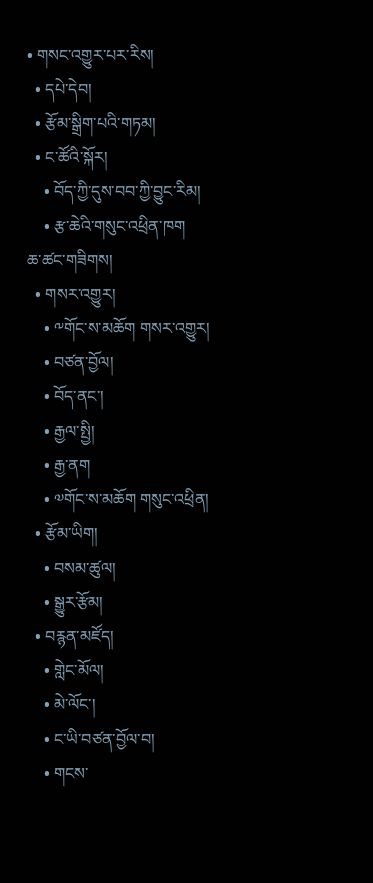• གསང་འགྱུར་པར་རིས།
  • དཔེ་དེབ།
  • རྩོམ་སྒྲིག་པའི་གཏམ།
  • ང་ཚོའི་སྐོར།
    • བོད་ཀྱི་དུས་བབ་ཀྱི་བྱུང་རིམ།
    • རྩ་ཆེའི་གསུང་འཕྲིན་ཁག
ཆ་ཚང་གཟིགས།
  • གསར་འགྱུར།
    • ༸གོང་ས་མཆོག གསར་འགྱུར།
    • བཙན་བྱོལ།
    • བོད་ནང་།
    • རྒྱལ་སྤྱི།
    • རྒྱ་ནག
    • ༧གོང་ས་མཆོག གསུང་འཕྲིན།
  • རྩོམ་ཡིག།
    • བསམ་ཚུལ།
    • སྒྱུར་རྩོམ།
  • བརྙན་མཛོད།
    • གླེང་མོལ།
    • མེ་ལོང་།
    • ང་ཡི་བཙན་བྱོལ་བ།
    • གངས་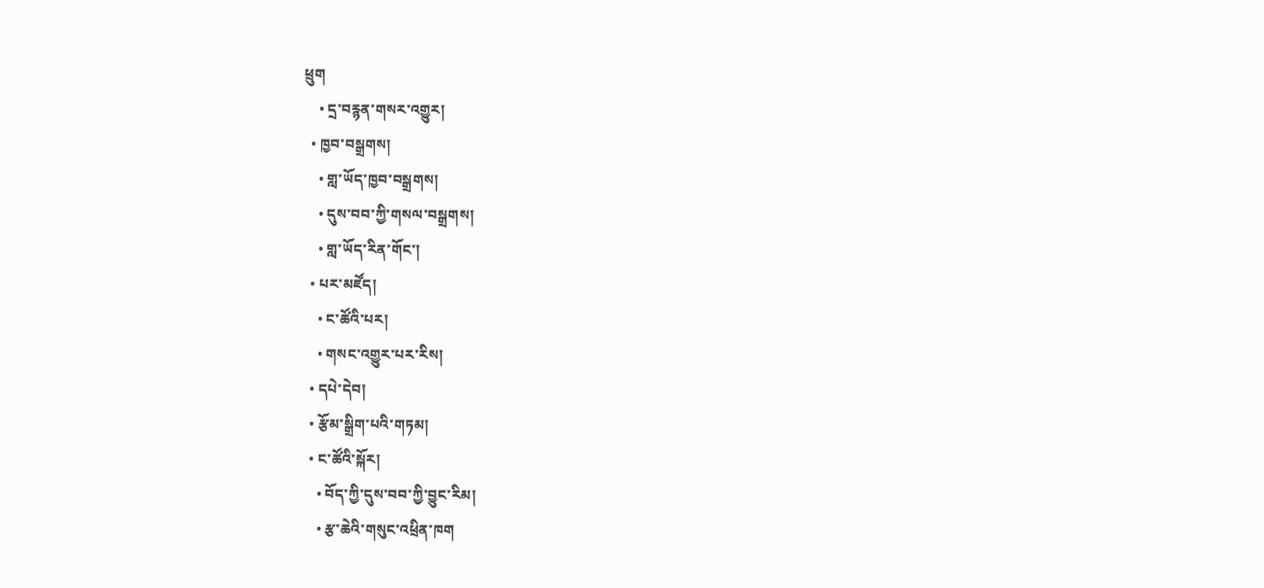ཕྲུག
    • དྲ་བརྙན་གསར་འགྱུར།
  • ཁྱབ་བསྒྲགས།
    • གླ་ཡོད་ཁྱབ་བསྒྲགས།
    • དུས་བབ་ཀྱི་གསལ་བསྒྲགས།
    • གླ་ཡོད་རིན་གོང་།
  • པར་མཛོད།
    • ང་ཚོའི་པར།
    • གསང་འགྱུར་པར་རིས།
  • དཔེ་དེབ།
  • རྩོམ་སྒྲིག་པའི་གཏམ།
  • ང་ཚོའི་སྐོར།
    • བོད་ཀྱི་དུས་བབ་ཀྱི་བྱུང་རིམ།
    • རྩ་ཆེའི་གསུང་འཕྲིན་ཁག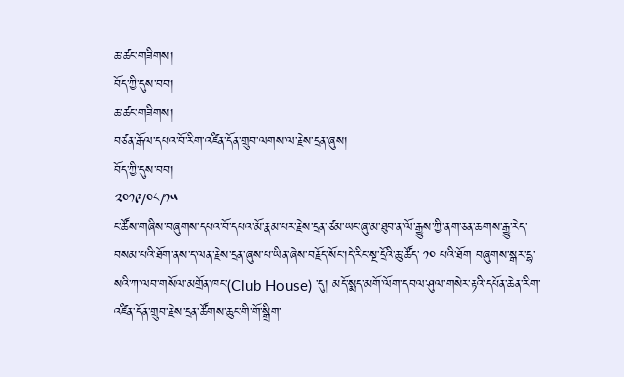ཆ་ཚང་གཟིགས།
བོད་ཀྱི་དུས་བབ།
ཆ་ཚང་གཟིགས།
བཙན་རྒོལ་དཔའ་བོ་རིག་འཛིན་དོན་གྲུབ་ལགས་ལ་རྗེས་དྲན་ཞུས།
བོད་ཀྱི་དུས་བབ།
༢༠༡༩/༠༨/༡༥
ང་ཚོས་གཞིས་བཞུགས་དཔའ་བོ་དཔའ་མོ་རྣམ་པར་རྗེས་དྲན་ཙམ་ཡང་ཞུ་མ་ཐུབ་ན་ལོ་རྒྱུས་ཀྱི་ནག་ཅན་ཆགས་རྒྱུ་རེད་བསམ་པའི་ཐོག་ནས་ད་ལན་རྗེས་དྲན་ཞུས་པ་ཡིན་ཞེས་བརྗོད་སོང་།དེ་རིང་སྔ་དྲོའི་ཆུ་ཚོད་ ༡༠ པའི་ཐོག བཞུགས་སྒར་དྷ་སའི་ཀ་ལབ་གསོལ་མགྲོན་ཁང་(Club House) ་དུ། མདོ་སྨད་མགོ་ལོག་དབལ་ཤུལ་གསེར་རྟའི་དཔོན་ཆེན་རིག་འཛིན་དོན་གྲུབ་རྗེས་དྲན་ཚོགས་ཆུང་གི་གོ་སྒྲིག་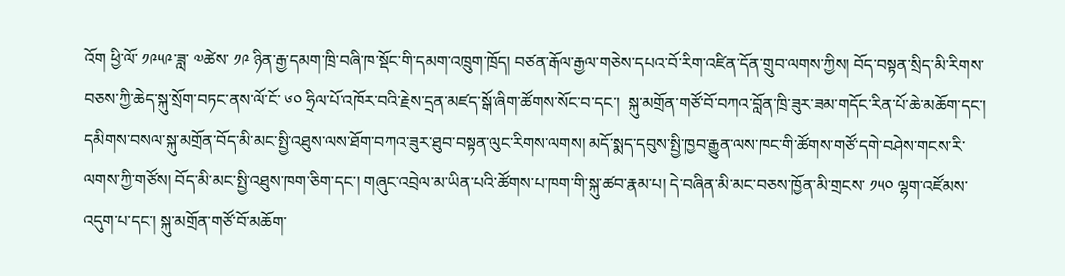འོག ཕྱི་ལོ་ ༡༩༥༩་ཟླ་ ༧ཚེས་ ༡༩ ཉིན་རྒྱ་དམག་ཁྲི་བཞི་ཁ་སྡོང་གི་དམག་འཁྲུག་ཁྲོད། བཙན་རྒོལ་རྒྱལ་གཅེས་དཔའ་བོ་རིག་འཛིན་དོན་གྲུབ་ལགས་ཀྱིས། བོད་བསྟན་སྲིད་མི་རིགས་བཅས་ཀྱི་ཆེད་སྐུ་སྲོག་བཏང་ནས་ལོ་ངོ་ ༦༠ ཧྲིལ་པོ་འཁོར་བའི་རྗེས་དྲན་མཛད་སྒོ་ཞིག་ཚོགས་སོང་བ་དང་།  སྐུ་མགྲོན་གཙོ་བོ་བཀའ་བློན་ཁྲི་ཟུར་ཟམ་གདོང་རིན་པོ་ཆེ་མཆོག་དང་། དམིགས་བསལ་སྐུ་མགྲོན་བོད་མི་མང་སྤྱི་འཐུས་ལས་ཐོག་བཀའ་ཟུར་ཐུབ་བསྟན་ལུང་རིགས་ལགས། མདོ་སྨད་དབུས་སྤྱི་ཁྱབ་རྒྱུན་ལས་ཁང་གི་ཚོགས་གཙོ་དགེ་བཤེས་གངས་རི་ལགས་ཀྱི་གཙོས། བོད་མི་མང་སྤྱི་འཐུས་ཁག་ཅིག་དང་། གཞུང་འབྲེལ་མ་ཡིན་པའི་ཚོགས་པ་ཁག་གི་སྐུ་ཚབ་རྣམ་པ། དེ་བཞིན་མི་མང་བཅས་ཁྱོན་མི་གྲངས་ ༡༥༠ ལྷག་འཛོམས་འདུག་པ་དང་། སྐུ་མགྲོན་གཙོ་བོ་མཆོག་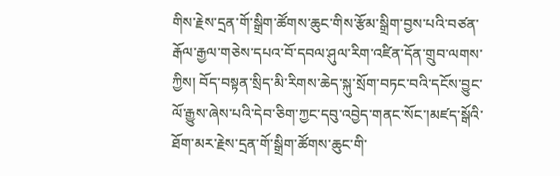གིས་རྗེས་དྲན་གོ་སྒྲིག་ཚོགས་ཆུང་གིས་རྩོམ་སྒྲིག་བྱས་པའི་བཙན་རྒོལ་རྒྱལ་གཅེས་དཔའ་བོ་དབལ་ཤུལ་རིག་འཛིན་དོན་གྲུབ་ལགས་ཀྱིས། བོད་བསྟན་སྲིད་མི་རིགས་ཆེད་སྐུ་སྲོག་བཏང་བའི་དངོས་བྱུང་ལོ་རྒྱུས་ཞེས་པའི་དེབ་ཅིག་ཀྱང་དབུ་འབྱེད་གནང་སོང་།མཛད་སྒོའི་ཐོག་མར་རྗེས་དྲན་གོ་སྒྲིག་ཚོགས་ཆུང་གི་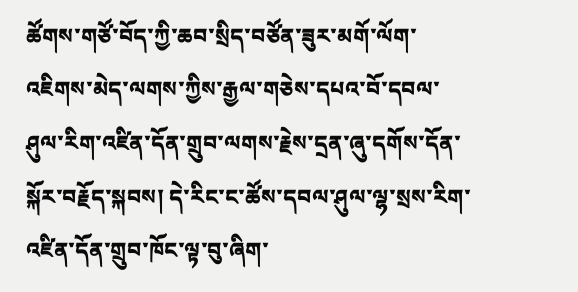ཚོགས་གཙོ་བོད་ཀྱི་ཆབ་སྲིད་བཙོན་ཟུར་མགོ་ལོག་འཇིགས་མེད་ལགས་ཀྱིས་རྒྱལ་གཅེས་དཔའ་བོ་དབལ་ཤུལ་རིག་འཛིན་དོན་གྲུབ་ལགས་རྗེས་དྲན་ཞུ་དགོས་དོན་སྐོར་བརྗོད་སྐབས། དེ་རིང་ང་ཚོས་དབལ་ཤུལ་ལྷ་སྲས་རིག་འཛིན་དོན་གྲུབ་ཁོང་ལྟ་བུ་ཞིག་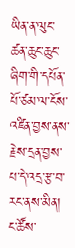ཡིན་ན་ལུང་ཚན་ཆུང་ཆུང་ཞིག་གི་དཔོན་པོ་ཙམ་ལ་ངོས་འཛིན་བྱས་ནས་རྗེས་དྲན་བྱས་པ་དེ་འདྲ་རྩ་བ་རང་ནས་མིན། ང་ཚོས་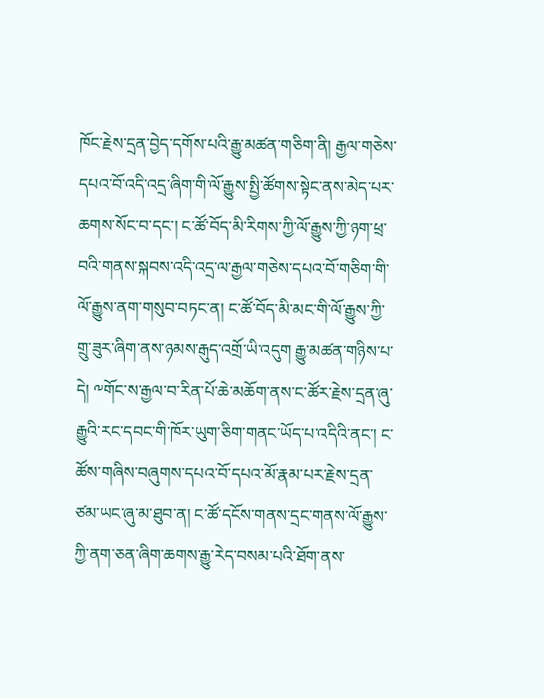ཁོང་རྗེས་དྲན་བྱེད་དགོས་པའི་རྒྱུ་མཚན་གཅིག་ནི། རྒྱལ་གཅེས་དཔའ་བོ་འདི་འདྲ་ཞིག་གི་ལོ་རྒྱུས་སྤྱི་ཚོགས་སྟེང་ནས་མེད་པར་ཆགས་སོང་བ་དང་། ང་ཚོ་བོད་མི་རིགས་ཀྱི་ལོ་རྒྱུས་ཀྱི་ཉག་ཕྲ་བའི་གནས་སྐབས་འདི་འདྲ་ལ་རྒྱལ་གཅེས་དཔའ་བོ་གཅིག་གི་ལོ་རྒྱུས་ནག་གསུབ་བཏང་ན། ང་ཚོ་བོད་མི་མང་གི་ལོ་རྒྱུས་ཀྱི་གྲུ་ཟུར་ཞིག་ནས་ཉམས་རྒུད་འགྲོ་ཡི་འདུག རྒྱུ་མཚན་གཉིས་པ་དེ། ༸གོང་ས་རྒྱལ་བ་རིན་པོ་ཆེ་མཆོག་ནས་ང་ཚོར་རྗེས་དྲན་ཞུ་རྒྱུའི་རང་དབང་གི་ཁོར་ཡུག་ཅིག་གནང་ཡོད་པ་འདིའི་ནང་། ང་ཚོས་གཞིས་བཞུགས་དཔའ་བོ་དཔའ་མོ་རྣམ་པར་རྗེས་དྲན་ཙམ་ཡང་ཞུ་མ་ཐུབ་ན། ང་ཚོ་དངོས་གནས་དྲང་གནས་ལོ་རྒྱུས་ཀྱི་ནག་ཅན་ཞིག་ཆགས་རྒྱུ་རེད་བསམ་པའི་ཐོག་ནས་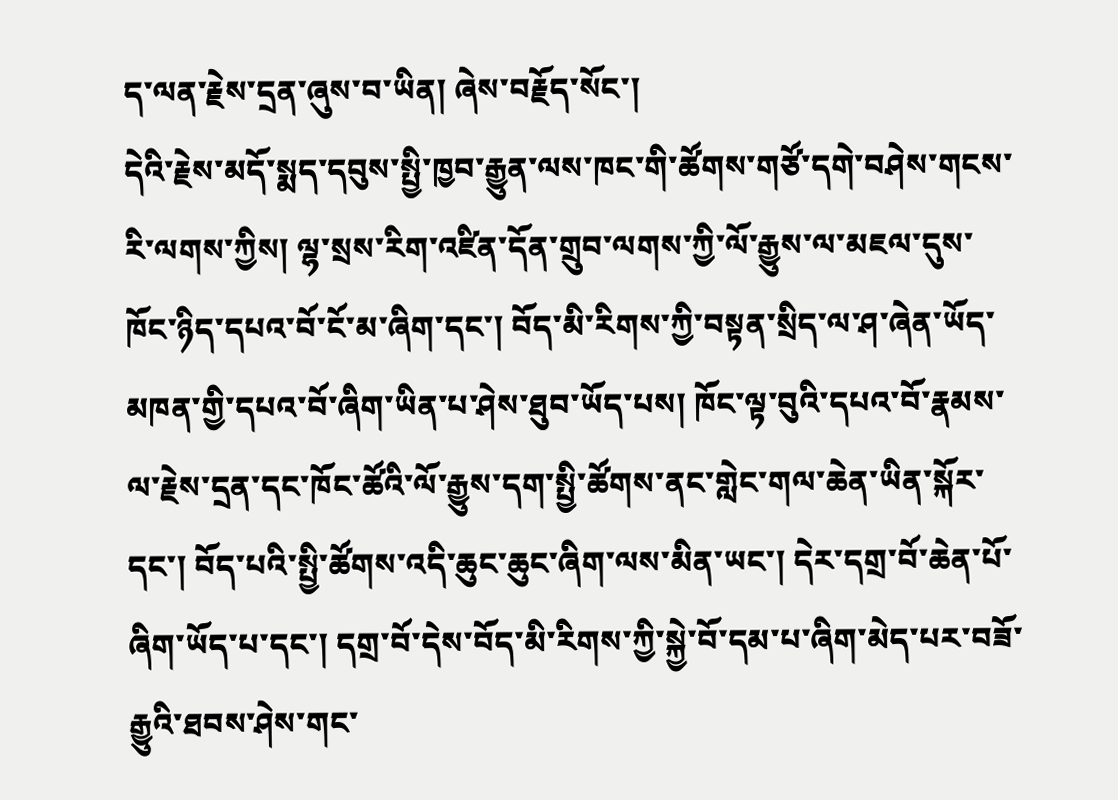ད་ལན་རྗེས་དྲན་ཞུས་བ་ཡིན། ཞེས་བརྗོད་སོང་།
དེའི་རྗེས་མདོ་སྨད་དབུས་སྤྱི་ཁྱབ་རྒྱུན་ལས་ཁང་གི་ཚོགས་གཙོ་དགེ་བཤེས་གངས་རི་ལགས་ཀྱིས། ལྷ་སྲས་རིག་འཛིན་དོན་གྲུབ་ལགས་ཀྱི་ལོ་རྒྱུས་ལ་མཇལ་དུས་ཁོང་ཉིད་དཔའ་བོ་ངོ་མ་ཞིག་དང་། བོད་མི་རིགས་ཀྱི་བསྟན་སྲིད་ལ་ཤ་ཞེན་ཡོད་མཁན་གྱི་དཔའ་བོ་ཞིག་ཡིན་པ་ཤེས་ཐུབ་ཡོད་པས། ཁོང་ལྟ་བུའི་དཔའ་བོ་རྣམས་ལ་རྗེས་དྲན་དང་ཁོང་ཚོའི་ལོ་རྒྱུས་དག་སྤྱི་ཚོགས་ནང་གླེང་གལ་ཆེན་ཡིན་སྐོར་དང་། བོད་པའི་སྤྱི་ཚོགས་འདི་ཆུང་ཆུང་ཞིག་ལས་མིན་ཡང་། དེར་དགྲ་བོ་ཆེན་པོ་ཞིག་ཡོད་པ་དང་། དགྲ་བོ་དེས་བོད་མི་རིགས་ཀྱི་སྐྱེ་བོ་དམ་པ་ཞིག་མེད་པར་བཟོ་རྒྱུའི་ཐབས་ཤེས་གང་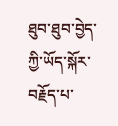ཐུབ་ཐུབ་བྱེད་ཀྱི་ཡོད་སྐོར་བརྗོད་པ་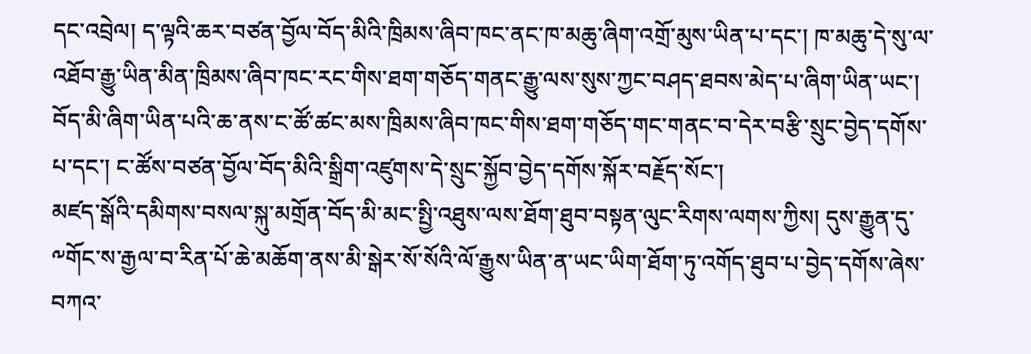དང་འབྲེལ། ད་ལྟའི་ཆར་བཙན་བྱོལ་བོད་མིའི་ཁྲིམས་ཞིབ་ཁང་ནང་ཁ་མཆུ་ཞིག་འགྲོ་མུས་ཡིན་པ་དང་། ཁ་མཆུ་དེ་སུ་ལ་འཐོབ་རྒྱུ་ཡིན་མིན་ཁྲིམས་ཞིབ་ཁང་རང་གིས་ཐག་གཅོད་གནང་རྒྱུ་ལས་སུས་ཀྱང་བཤད་ཐབས་མེད་པ་ཞིག་ཡིན་ཡང་། བོད་མི་ཞིག་ཡིན་པའི་ཆ་ནས་ང་ཚོ་ཚང་མས་ཁྲིམས་ཞིབ་ཁང་གིས་ཐག་གཅོད་གང་གནང་བ་དེར་བརྩི་སྲུང་བྱེད་དགོས་པ་དང་། ང་ཚོས་བཙན་བྱོལ་བོད་མིའི་སྒྲིག་འཛུགས་དེ་སྲུང་སྐྱོབ་བྱེད་དགོས་སྐོར་བརྗོད་སོང་།
མཛད་སྒོའི་དམིགས་བསལ་སྐུ་མགྲོན་བོད་མི་མང་སྤྱི་འཐུས་ལས་ཐོག་ཐུབ་བསྟན་ལུང་རིགས་ལགས་ཀྱིས། དུས་རྒྱུན་དུ་༸གོང་ས་རྒྱལ་བ་རིན་པོ་ཆེ་མཆོག་ནས་མི་སྒེར་སོ་སོའི་ལོ་རྒྱུས་ཡིན་ན་ཡང་ཡིག་ཐོག་ཏུ་འགོད་ཐུབ་པ་བྱེད་དགོས་ཞེས་བཀའ་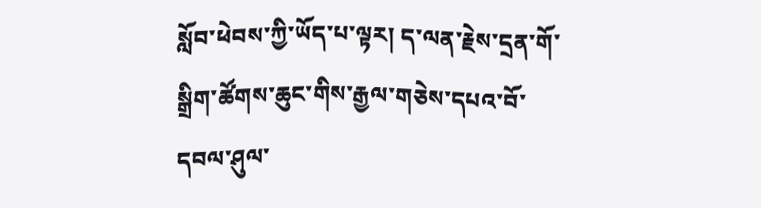སློབ་ཕེབས་ཀྱི་ཡོད་པ་ལྟར། ད་ལན་རྗེས་དྲན་གོ་སྒྲིག་ཚོགས་ཆུང་གིས་རྒྱལ་གཅེས་དཔའ་བོ་དབལ་ཤུལ་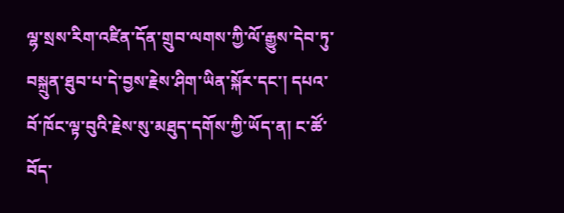ལྷ་སྲས་རིག་འཛིན་དོན་གྲུབ་ལགས་ཀྱི་ལོ་རྒྱུས་དེབ་ཏུ་བསྐྲུན་ཐུབ་པ་དེ་བྱས་རྗེས་ཤིག་ཡིན་སྐོར་དང་། དཔའ་བོ་ཁོང་ལྟ་བུའི་རྗེས་སུ་མཐུད་དགོས་ཀྱི་ཡོད་ན། ང་ཚོ་བོད་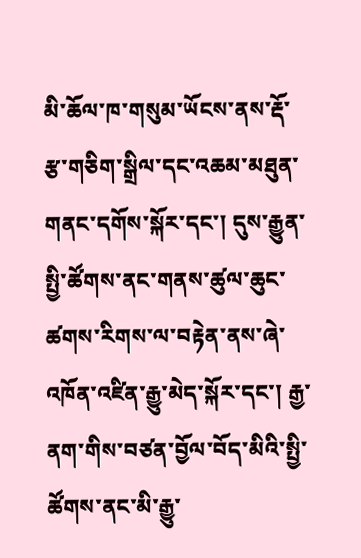མི་ཆོལ་ཁ་གསུམ་ཡོངས་ནས་རྡོ་རྩ་གཅིག་སྒྲིལ་དང་འཆམ་མཐུན་གནང་དགོས་སྐོར་དང་། དུས་རྒྱུན་སྤྱི་ཚོགས་ནང་གནས་ཚུལ་ཆུང་ཚགས་རིགས་ལ་བརྟེན་ནས་ཞེ་འཁོན་འཛིན་རྒྱུ་མེད་སྐོར་དང་། རྒྱ་ནག་གིས་བཙན་བྱོལ་བོད་མིའི་སྤྱི་ཚོགས་ནང་མི་རྒྱུ་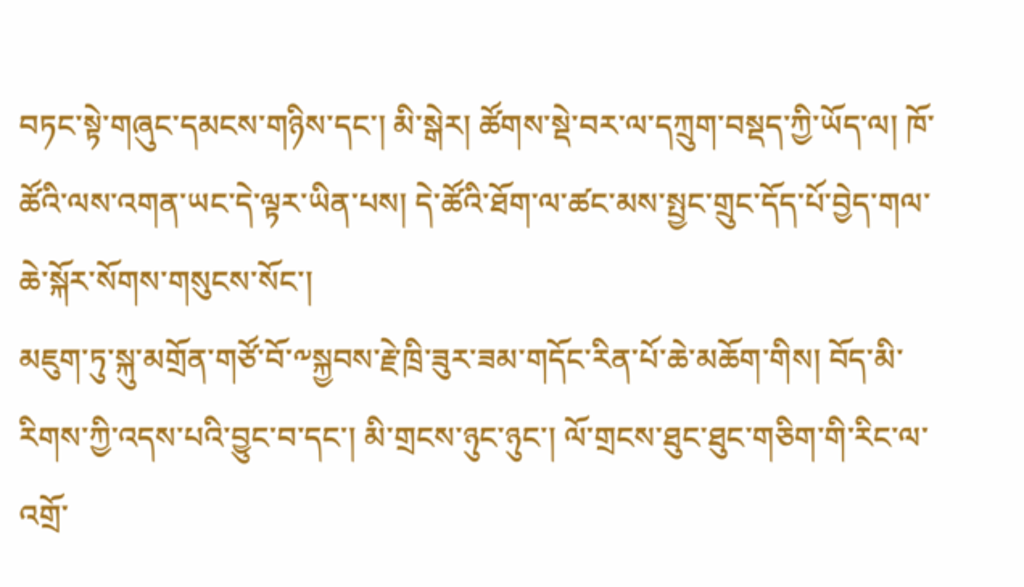བཏང་སྟེ་གཞུང་དམངས་གཉིས་དང་། མི་སྒེར། ཚོགས་སྡེ་བར་ལ་དཀྲུག་བསྡད་ཀྱི་ཡོད་ལ། ཁོ་ཚོའི་ལས་འགན་ཡང་དེ་ལྟར་ཡིན་པས། དེ་ཚོའི་ཐོག་ལ་ཚང་མས་སྤྱང་གྲུང་དོད་པོ་བྱེད་གལ་ཆེ་སྐོར་སོགས་གསུངས་སོང་།
མཇུག་ཏུ་སྐུ་མགྲོན་གཙོ་བོ་༸སྐྱབས་རྗེ་ཁྲི་ཟུར་ཟམ་གདོང་རིན་པོ་ཆེ་མཆོག་གིས། བོད་མི་རིགས་ཀྱི་འདས་པའི་བྱུང་བ་དང་། མི་གྲངས་ཉུང་ཉུང་། ལོ་གྲངས་ཐུང་ཐུང་གཅིག་གི་རིང་ལ་འགྲོ་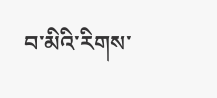བ་མིའི་རིགས་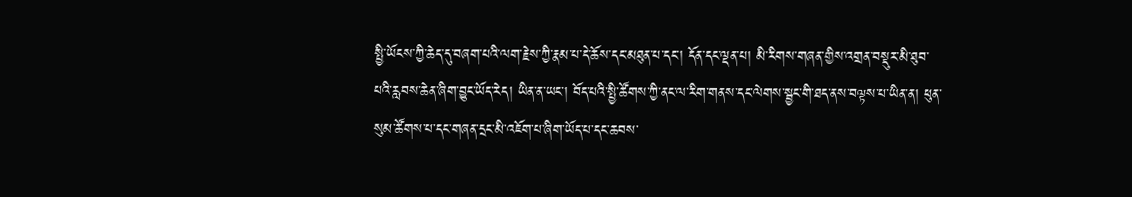སྤྱི་ཡོངས་ཀྱི་ཆེད་དུ་བཞག་པའི་ལག་རྗེས་ཀྱི་རྣམ་པ་དེ་ཆོས་དང་མཐུན་པ་དང་། དོན་དང་ལྡན་པ། མི་རིགས་གཞན་གྱིས་འགྲན་བསྡུར་མི་ཐུབ་པའི་རླབས་ཆེན་ཞིག་བྱུང་ཡོད་རེད། ཡིན་ན་ཡང་། བོད་པའི་སྤྱི་ཚོགས་ཀྱི་ནང་ལ་རིག་གནས་དང་ལེགས་སྦྱང་གི་ཐད་ནས་བལྟས་པ་ཡིན་ན། ཕུན་སུམ་ཚོགས་པ་དང་གཞན་དྲང་མི་འཇོག་པ་ཞིག་ཡོད་པ་དང་ཆབས་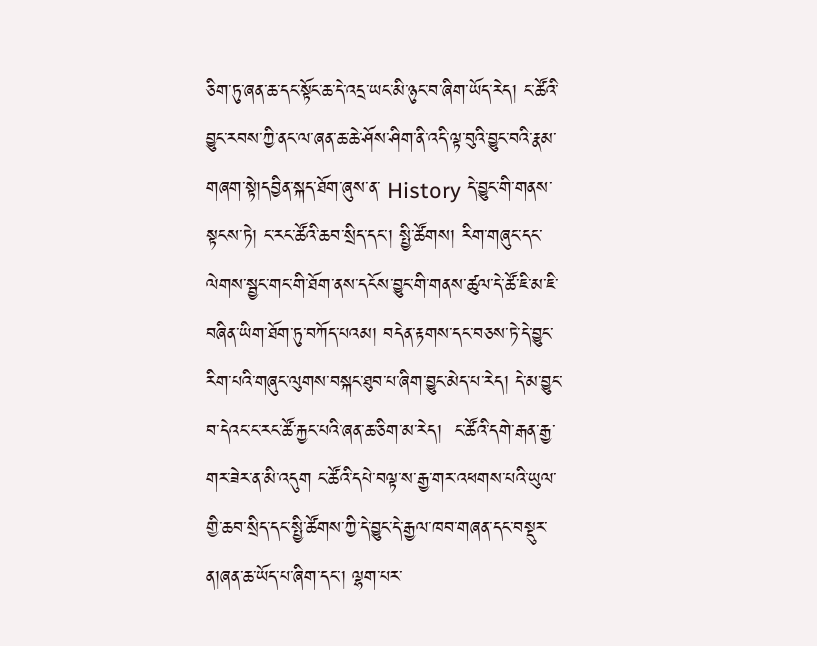ཅིག་ཏུ་ཞན་ཆ་དང་སྟོང་ཆ་དེ་འདྲ་ཡང་མི་ཉུང་བ་ཞིག་ཡོད་རེད། ང་ཚོའི་བྱུང་རབས་ཀྱི་ནང་ལ་ཞན་ཆ་ཆེ་ཤོས་ཤིག་ནི་འདི་ལྟ་བུའི་བྱུང་བའི་རྣམ་གཞག་སྟེ།དབྱིན་སྐད་ཐོག་ཞུས་ན་ History དེ་བྱུང་གི་གནས་སྟངས་ཏེ། ང་རང་ཚོའི་ཆབ་སྲིད་དང་། སྤྱི་ཚོགས། རིག་གཞུང་དང་ལེགས་སྦྱང་གང་གི་ཐོག་ནས་དངོས་བྱུང་གི་གནས་ཚུལ་དེ་ཚོ་ཇི་མ་ཇི་བཞིན་ཡིག་ཐོག་ཏུ་བཀོད་པའམ། བདེན་རྟགས་དང་བཅས་ཏེ་དེ་བྱུང་རིག་པའི་གཞུང་ལུགས་བསྐང་ཐུབ་པ་ཞིག་བྱུང་མེད་པ་རེད། དེ་མ་བྱུང་བ་དེའང་ང་རང་ཚོ་རྐྱང་པའི་ཞན་ཆ་ཅིག་མ་རེད།  ང་ཚོའི་དགེ་རྒན་རྒྱ་གར་ཟེར་ན་མི་འདུག ང་ཚོའི་དཔེ་བལྟ་ས་རྒྱ་གར་འཕགས་པའི་ཡུལ་གྱི་ཆབ་སྲིད་དང་སྤྱི་ཚོགས་ཀྱི་དེ་བྱུང་དེ་རྒྱལ་ཁབ་གཞན་དང་བསྡུར་ན།ཞན་ཆ་ཡོད་པ་ཞིག་དང་། ལྷག་པར་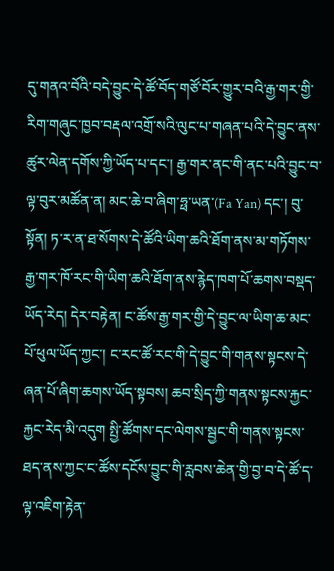དུ་གནའ་བོའི་བདེ་བྱུང་དེ་ཚོ་བོད་གཙོ་བོར་གྱུར་བའི་རྒྱ་གར་གྱི་རིག་གཞུང་ཁྱབ་བརྡལ་འགྲོ་སའི་ལུང་པ་གཞན་པའི་དེ་བྱུང་ནས་ཚུར་ལེན་དགོས་ཀྱི་ཡོད་པ་དང་། རྒྱ་གར་ནང་གི་ནང་པའི་བྱུང་བ་ལྟ་བུར་མཚོན་ན། མང་ཆེ་བ་ཞིག་ཧྥ་ཡན་(Fa Yan) དང་། བུ་སྟོན། ཏ་ར་ན་ཐ་སོགས་དེ་ཚོའི་ཡིག་ཆའི་ཐོག་ནས་མ་གཏོགས་རྒྱ་གར་ཁོ་རང་གི་ཡིག་ཆའི་ཐོག་ནས་རྙེད་ཁག་པོ་ཆགས་བསྡད་ཡོད་རེད། དེར་བརྟེན། ང་ཚོས་རྒྱ་གར་གྱི་དེ་བྱུང་ལ་ཡིག་ཆ་མང་པོ་ཕུལ་ཡོད་ཀྱང་། ང་རང་ཚོ་རང་གི་དེ་བྱུང་གི་གནས་སྟངས་དེ་ཞན་པོ་ཞིག་ཆགས་ཡོད་སྟབས། ཆབ་སྲིད་ཀྱི་གནས་སྟངས་རྐྱང་རྐྱང་རེད་མི་འདུག སྤྱི་ཚོགས་དང་ལེགས་སྦྱང་གི་གནས་སྟངས་ཐད་ནས་ཀྱང་ང་ཚོས་དངོས་བྱུང་གི་རླབས་ཆེན་གྱི་བྱ་བ་དེ་ཚོ་ད་ལྟ་འཇིག་རྟེན་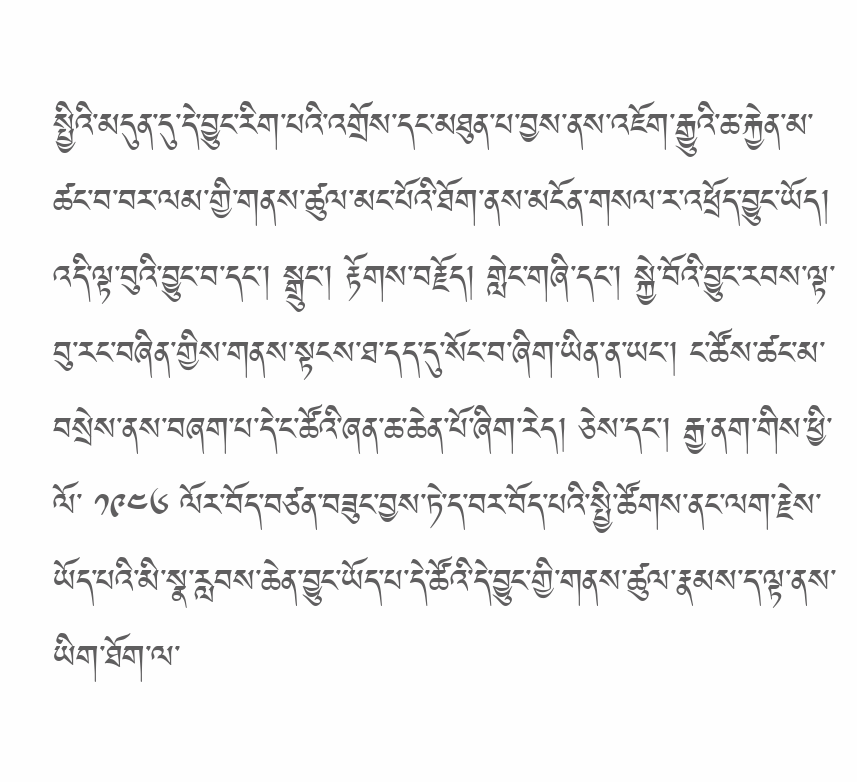སྤྱིའི་མདུན་དུ་དེ་བྱུང་རིག་པའི་འགྲོས་དང་མཐུན་པ་བྱས་ནས་འཇོག་རྒྱུའི་ཆ་རྐྱེན་མ་ཚང་བ་བར་ལམ་གྱི་གནས་ཚུལ་མང་པོའི་ཐོག་ནས་མངོན་གསལ་ར་འཕྲོད་བྱུང་ཡོད། འདི་ལྟ་བུའི་བྱུང་བ་དང་། སྒྲུང་། རྟོགས་བརྗོད། གླེང་གཞི་དང་། སྐྱེ་བོའི་བྱུང་རབས་ལྟ་བུ་རང་བཞིན་གྱིས་གནས་སྟངས་ཐ་དད་དུ་སོང་བ་ཞིག་ཡིན་ན་ཡང་། ང་ཚོས་ཚང་མ་བསྲེས་ནས་བཞག་པ་དེ་ང་ཚོའི་ཞན་ཆ་ཆེན་པོ་ཞིག་རེད། ཅེས་དང་། རྒྱ་ནག་གིས་ཕྱི་ལོ་ ༡༩༤༦ ལོར་བོད་བཙན་བཟུང་བྱས་ཏེ་ད་བར་བོད་པའི་སྤྱི་ཚོགས་ནང་ལག་རྗེས་ཡོད་པའི་མི་སྣ་རླབས་ཆེན་བྱུང་ཡོད་པ་དེ་ཚོའི་དེ་བྱུང་གྱི་གནས་ཚུལ་རྣམས་ད་ལྟ་ནས་ཡིག་ཐོག་ལ་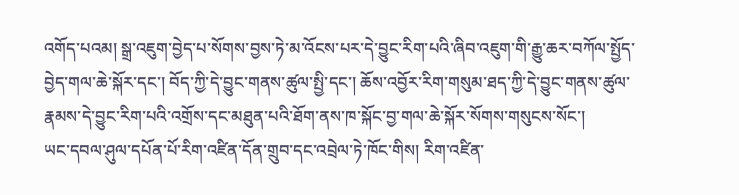འགོད་པའམ། སྒྲ་འཇུག་བྱེད་པ་སོགས་བྱས་ཏེ་མ་འོངས་པར་དེ་བྱུང་རིག་པའི་ཞིབ་འཇུག་གི་རྒྱུ་ཆར་བཀོལ་སྤྱོད་བྱེད་གལ་ཆེ་སྐོར་དང་། བོད་ཀྱི་དེ་བྱུང་གནས་ཚུལ་སྤྱི་དང་། ཆོས་འབྱོར་རིག་གསུམ་ཐད་ཀྱི་དེ་བྱུང་གནས་ཚུལ་རྣམས་དེ་བྱུང་རིག་པའི་འགྲོས་དང་མཐུན་པའི་ཐོག་ནས་ཁ་སྐོང་བྱ་གལ་ཆེ་སྐོར་སོགས་གསུངས་སོང་།
ཡང་དབལ་ཤུལ་དཔོན་པོ་རིག་འཛིན་དོན་གྲུབ་དང་འབྲེལ་ཏེ་ཁོང་གིས། རིག་འཛིན་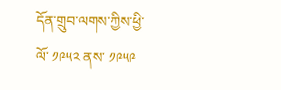དོན་གྲུབ་ལགས་ཀྱིས་ཕྱི་ལོ་ ༡༩༥༢ ནས་ ༡༩༥༩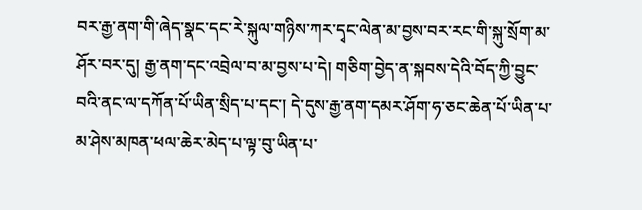བར་རྒྱ་ནག་གི་ཞེད་སྣང་དང་རེ་སྐུལ་གཉིས་ཀར་དྭང་ལེན་མ་བྱས་བར་རང་གི་སྐུ་སྲོག་མ་ཤོར་བར་དུ། རྒྱ་ནག་དང་འབྲེལ་བ་མ་བྱས་པ་དེ། གཅིག་བྱེད་ན་སྐབས་དེའི་བོད་ཀྱི་བྱུང་བའི་ནང་ལ་དཀོན་པོ་ཡིན་སྲིད་པ་དང་། དེ་དུས་རྒྱ་ནག་དམར་ཤོག་ཧ་ཅང་ཆེན་པོ་ཡིན་པ་མ་ཤེས་མཁན་ཕལ་ཆེར་མེད་པ་ལྟ་བུ་ཡིན་པ་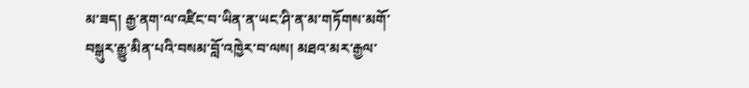མ་ཟད། རྒྱ་ནག་ལ་འཛིང་བ་ཡིན་ན་ཡང་ཤི་ན་མ་གཏོགས་མགོ་བསྒུར་རྒྱུ་མིན་པའི་བསམ་བློ་འཁྱེར་བ་ལས། མཐའ་མར་རྒྱལ་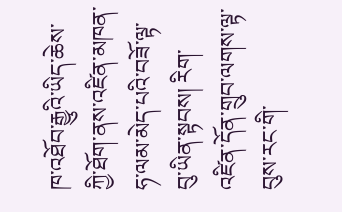ཁ་འཐོབ་རྒྱུའི་ཡིད་ཆེས་ཀྱི་ཐོག་ནས་འཛིན་མཁན་ཧ་ལམ་མེད་པའི་བཟོ་ལྟ་བུ་ཡིན་སྟབས། རིག་འཛིན་དོན་གྲུབ་ལགས་ལྟ་བུས་རང་གི་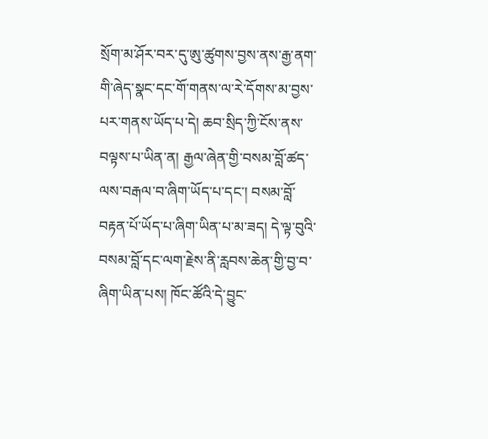སྲོག་མ་ཤོར་བར་དུ་ཨུ་ཚུགས་བྱས་ནས་རྒྱ་ནག་གི་ཞེད་སྣང་དང་གོ་གནས་ལ་རེ་དོགས་མ་བྱས་པར་གནས་ཡོད་པ་དེ། ཆབ་སྲིད་ཀྱི་ངོས་ནས་བལྟས་པ་ཡིན་ན། རྒྱལ་ཞེན་གྱི་བསམ་བློ་ཚད་ལས་བརྒལ་བ་ཞིག་ཡོད་པ་དང་། བསམ་བློ་བརྟན་པོ་ཡོད་པ་ཞིག་ཡིན་པ་མ་ཟད། དེ་ལྟ་བུའི་བསམ་བློ་དང་ལག་རྗེས་ནི་རླབས་ཆེན་གྱི་བྱ་བ་ཞིག་ཡིན་པས། ཁོང་ཚོའི་དེ་བྱུང་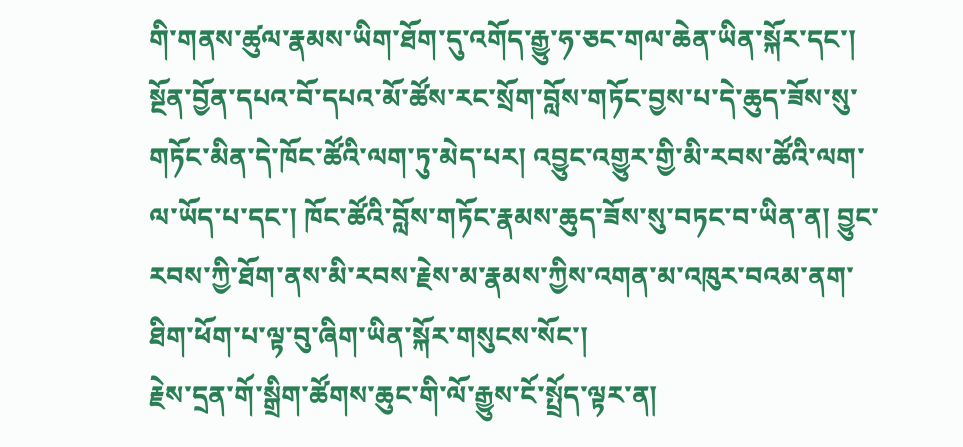གི་གནས་ཚུལ་རྣམས་ཡིག་ཐོག་དུ་འགོད་རྒྱུ་ཧ་ཅང་གལ་ཆེན་ཡིན་སྐོར་དང་། སྔོན་བྱོན་དཔའ་བོ་དཔའ་མོ་ཚོས་རང་སྲོག་བློས་གཏོང་བྱས་པ་དེ་ཆུད་ཟོས་སུ་གཏོང་མིན་དེ་ཁོང་ཚོའི་ལག་ཏུ་མེད་པར། འབྱུང་འགྱུར་གྱི་མི་རབས་ཚོའི་ལག་ལ་ཡོད་པ་དང་། ཁོང་ཚོའི་བློས་གཏོང་རྣམས་ཆུད་ཟོས་སུ་བཏང་བ་ཡིན་ན། བྱུང་རབས་ཀྱི་ཐོག་ནས་མི་རབས་རྗེས་མ་རྣམས་ཀྱིས་འགན་མ་འཁུར་བའམ་ནག་ཐིག་ཕོག་པ་ལྟ་བུ་ཞིག་ཡིན་སྐོར་གསུངས་སོང་།
རྗེས་དྲན་གོ་སྒྲིག་ཚོགས་ཆུང་གི་ལོ་རྒྱུས་ངོ་སྤྲོད་ལྟར་ན།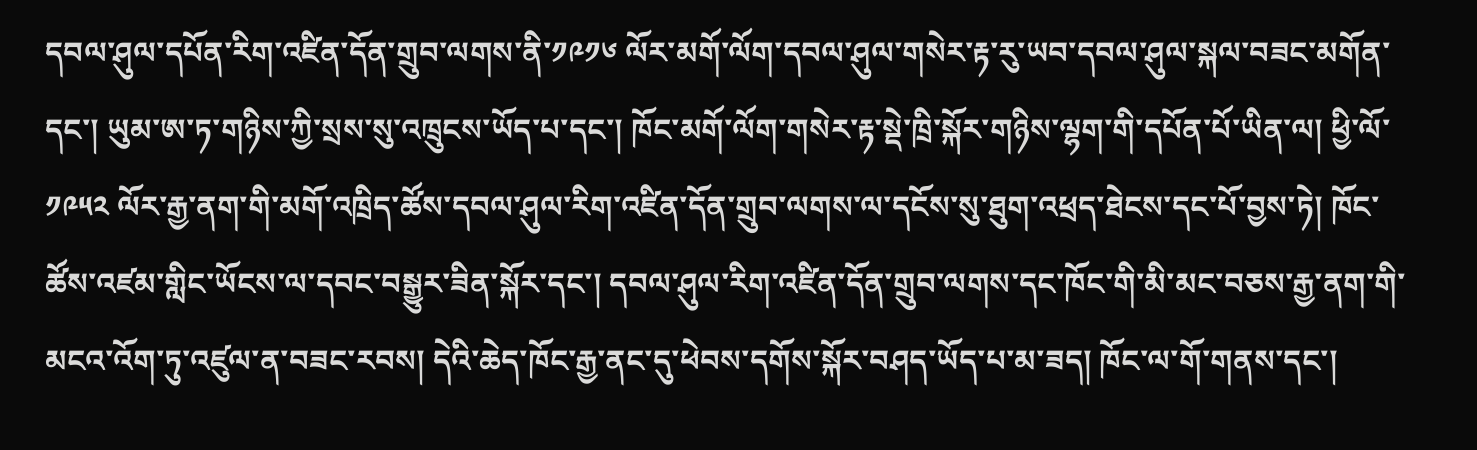དབལ་ཤུལ་དཔོན་རིག་འཛིན་དོན་གྲུབ་ལགས་ནི་༡༩༡༦ ལོར་མགོ་ལོག་དབལ་ཤུལ་གསེར་རྟ་རུ་ཡབ་དབལ་ཤུལ་སྐལ་བཟང་མགོན་དང་། ཡུམ་ཨ་ཏ་གཉིས་ཀྱི་སྲས་སུ་འཁྲུངས་ཡོད་པ་དང་། ཁོང་མགོ་ལོག་གསེར་རྟ་སྡེ་ཁྲི་སྐོར་གཉིས་ལྷག་གི་དཔོན་པོ་ཡིན་ལ། ཕྱི་ལོ་ ༡༩༥༢ ལོར་རྒྱ་ནག་གི་མགོ་འཁྲིད་ཚོས་དབལ་ཤུལ་རིག་འཛིན་དོན་གྲུབ་ལགས་ལ་དངོས་སུ་ཐུག་འཕྲད་ཐེངས་དང་པོ་བྱས་ཏེ། ཁོང་ཚོས་འཛམ་གླིང་ཡོངས་ལ་དབང་བསྒྱུར་ཟིན་སྐོར་དང་། དབལ་ཤུལ་རིག་འཛིན་དོན་གྲུབ་ལགས་དང་ཁོང་གི་མི་མང་བཅས་རྒྱ་ནག་གི་མངའ་འོག་ཏུ་འཛུལ་ན་བཟང་རབས། དེའི་ཆེད་ཁོང་རྒྱ་ནང་དུ་ཕེབས་དགོས་སྐོར་བཤད་ཡོད་པ་མ་ཟད། ཁོང་ལ་གོ་གནས་དང་།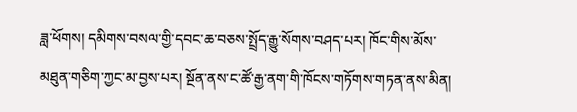ཟླ་ཕོགས། དམིགས་བསལ་གྱི་དབང་ཆ་བཅས་སྤྲོད་རྒྱུ་སོགས་བཤད་པར། ཁོང་གིས་མོས་མཐུན་གཅིག་ཀྱང་མ་བྱས་པར། སྔོན་ནས་ང་ཚོ་རྒྱ་ནག་གི་ཁོངས་གཏོགས་གཏན་ནས་མིན།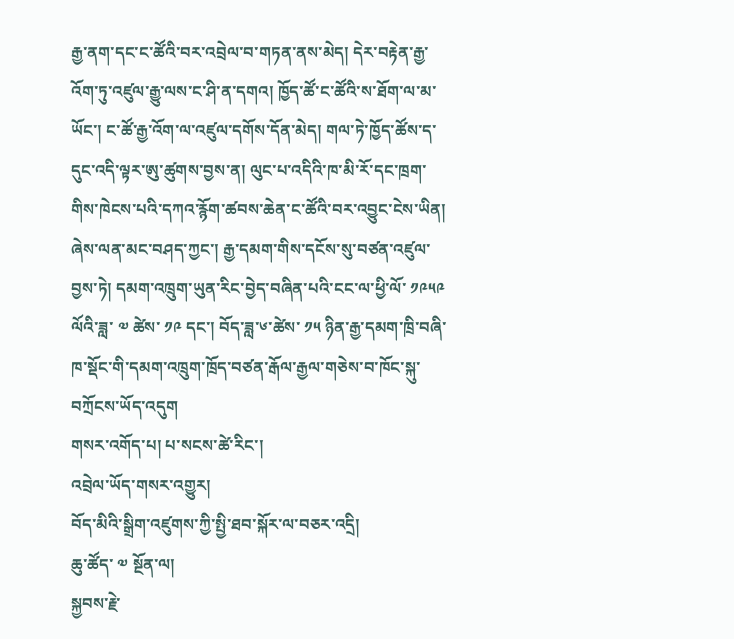རྒྱ་ནག་དང་ང་ཚོའི་བར་འབྲེལ་བ་གཏན་ནས་མེད། དེར་བརྟེན་རྒྱ་འོག་ཏུ་འཛུལ་རྒྱུ་ལས་ང་ཤི་ན་དགའ། ཁྱོད་ཚོ་ང་ཚོའི་ས་ཐོག་ལ་མ་ཡོང་། ང་ཚོ་རྒྱ་འོག་ལ་འཛུལ་དགོས་དོན་མེད། གལ་ཏེ་ཁྱོད་ཚོས་ད་དུང་འདི་ལྟར་ཨུ་ཚུགས་བྱས་ན། ལུང་པ་འདིའི་ཁ་མི་རོ་དང་ཁྲག་གིས་ཁེངས་པའི་དཀའ་རྙོག་ཚབས་ཆེན་ང་ཚོའི་བར་འབྱུང་ངེས་ཡིན། ཞེས་ལན་མང་བཤད་ཀྱང་། རྒྱ་དམག་གིས་དངོས་སུ་བཙན་འཛུལ་བྱས་ཏེ། དམག་འཁྲུག་ཡུན་རིང་བྱེད་བཞིན་པའི་ངང་ལ་ཕྱི་ལོ་ ༡༩༥༩ ལོའི་ཟླ་ ༧ ཚེས་ ༡༩ དང་། བོད་ཟླ་༦་ཚེས་ ༡༥ ཉིན་རྒྱ་དམག་ཁྲི་བཞི་ཁ་སྡོང་གི་དམག་འཁྲུག་ཁྲོད་བཙན་རྒོལ་རྒྱལ་གཅེས་བ་ཁོང་སྐུ་བཀྲོངས་ཡོད་འདུག
གསར་འགོད་པ། པ་སངས་ཚེ་རིང་།
འབྲེལ་ཡོད་གསར་འགྱུར།
བོད་མིའི་སྒྲིག་འཛུགས་ཀྱི་སྤྱི་ཐབ་སྐོར་ལ་བཅར་འདྲི།
ཆུ་ཚོད་ ༧ སྔོན་ལ།
སྐྱབས་རྗེ་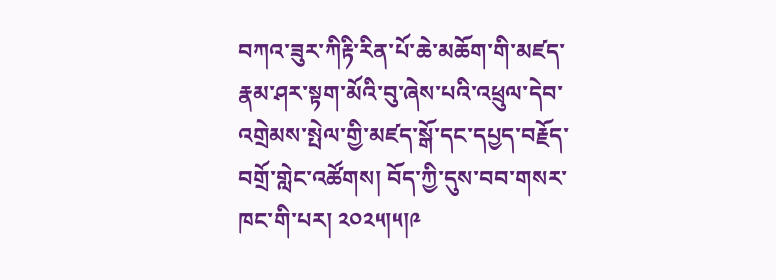བཀའ་ཟུར་ཀིརྟི་རིན་པོ་ཆེ་མཆོག་གི་མཛད་རྣམ་ཤར་སྟག་མོའི་བུ་ཞེས་པའི་འཕྲུལ་དེབ་འགྲེམས་སྤེལ་གྱི་མཛད་སྒོ་དང་དཔྱད་བརྗོད་བགྲོ་གླེང་འཚོགས། བོད་ཀྱི་དུས་བབ་གསར་ཁང་གི་པར། ༢༠༢༥།༥།༩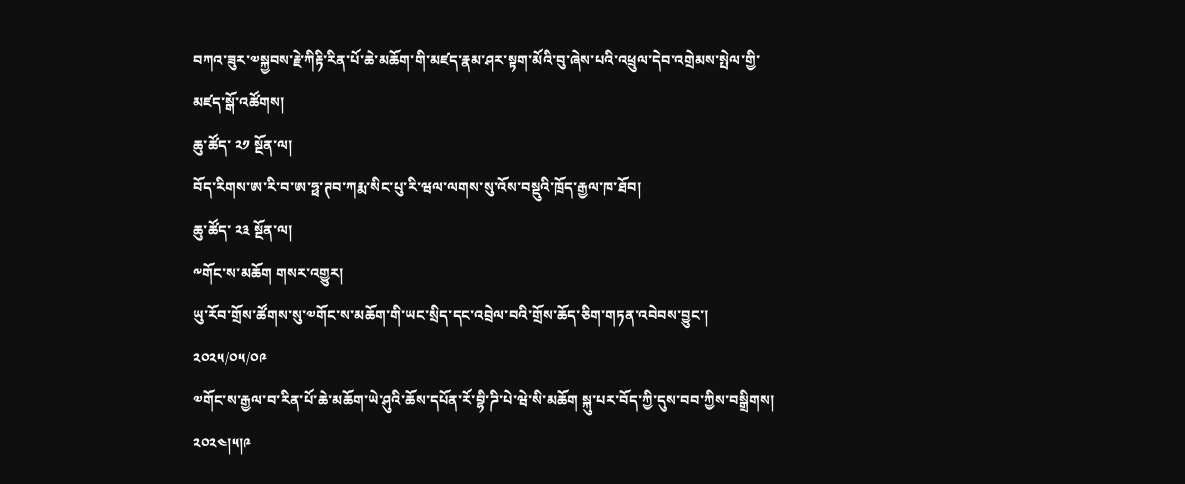བཀའ་ཟུར་༧སྐྱབས་རྗེ་ཀིརྟི་རིན་པོ་ཆེ་མཆོག་གི་མཛད་རྣམ་ཤར་སྟག་མོའི་བུ་ཞེས་པའི་འཕྲུལ་དེབ་འགྲེམས་སྤེལ་གྱི་མཛད་སྒོ་འཚོགས།
ཆུ་ཚོད་ ༢༡ སྔོན་ལ།
བོད་རིགས་ཨ་རི་བ་ཨ་ཧྥ་ཊབ་ཀརྨ་སིང་པུ་རི་ཝལ་ལགས་སུ་འོས་བསྡུའི་ཁྲོད་རྒྱལ་ཁ་ཐོབ།
ཆུ་ཚོད་ ༢༣ སྔོན་ལ།
༸གོང་ས་མཆོག གསར་འགྱུར།
ཡུ་རོབ་གྲོས་ཚོགས་སུ་༧གོང་ས་མཆོག་གི་ཡང་སྲིད་དང་འབྲེལ་བའི་གྲོས་ཆོད་ཅིག་གཏན་འབེབས་བྱུང་།
༢༠༢༥/༠༥/༠༩
༧གོང་ས་རྒྱལ་བ་རིན་པོ་ཆེ་མཆོག་ཡེ་ཤུའི་ཆོས་དཔོན་རོ་བྷི་ཌི་པེ་ཝེ་སི་མཆོག སྐུ་པར་བོད་ཀྱི་དུས་བབ་ཀྱིས་བསྒྲིགས། ༢༠༢༤།༥།༩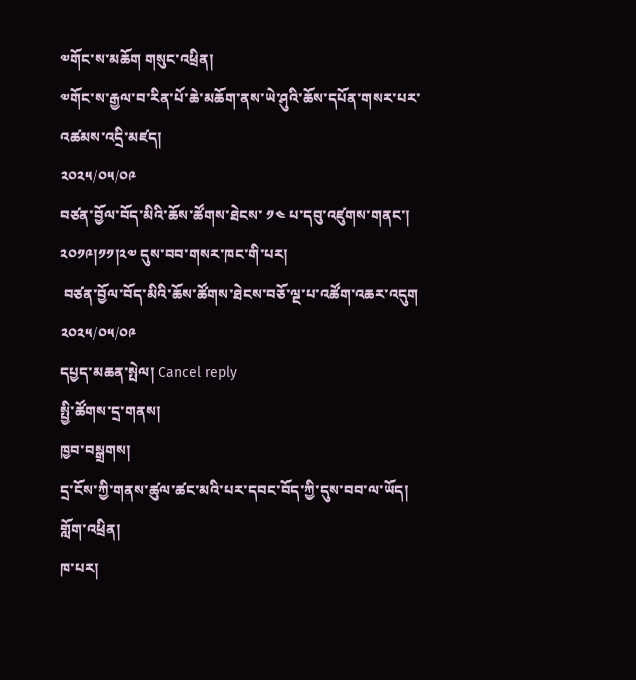༧གོང་ས་མཆོག གསུང་འཕྲིན།
༧གོང་ས་རྒྱལ་བ་རིན་པོ་ཆེ་མཆོག་ནས་ཡེ་ཤུའི་ཆོས་དཔོན་གསར་པར་འཚམས་འདྲི་མཛད།
༢༠༢༥/༠༥/༠༩
བཙན་བྱོལ་བོད་མིའི་ཆོས་ཚོགས་ཐེངས་ ༡༤ པ་དབུ་འཛུགས་གནང་། ༢༠༡༩།༡༡།༢༧ དུས་བབ་གསར་ཁང་གི་པར།
 བཙན་བྱོལ་བོད་མིའི་ཆོས་ཚོགས་ཐེངས་བཅོ་ལྔ་པ་འཚོག་འཆར་འདུག
༢༠༢༥/༠༥/༠༩
དཔྱད་མཆན་སྤེལ། Cancel reply
སྤྱི་ཚོགས་དྲ་གནས།
ཁྱབ་བསྒྲགས།
དྲ་ངོས་ཀྱི་གནས་ཚུལ་ཚང་མའི་པར་དབང་བོད་ཀྱི་དུས་བབ་ལ་ཡོད།
གློག་འཕྲིན།
ཁ་པར།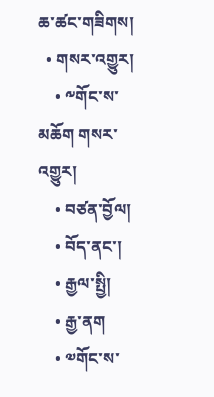ཆ་ཚང་གཟིགས།
  • གསར་འགྱུར།
    • ༸གོང་ས་མཆོག གསར་འགྱུར།
    • བཙན་བྱོལ།
    • བོད་ནང་།
    • རྒྱལ་སྤྱི།
    • རྒྱ་ནག
    • ༧གོང་ས་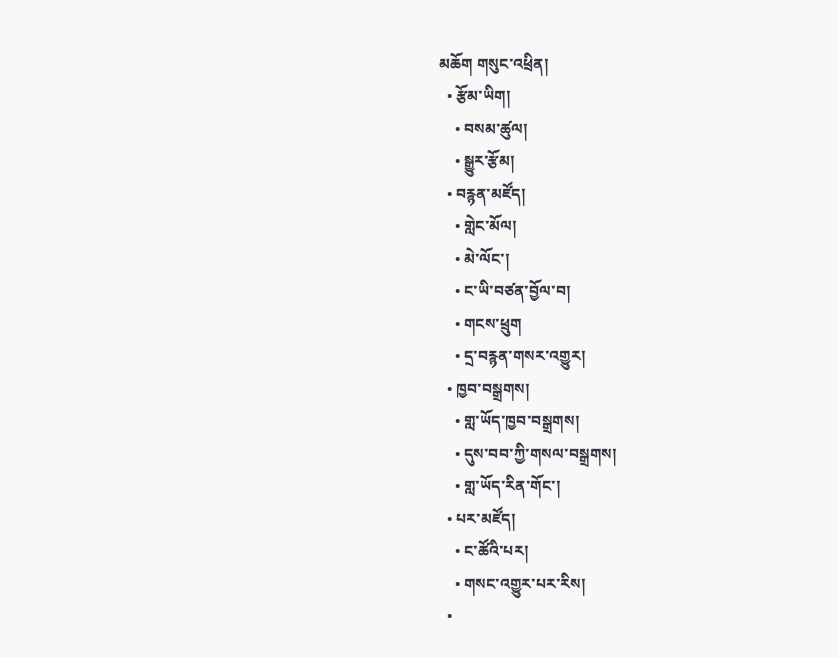མཆོག གསུང་འཕྲིན།
  • རྩོམ་ཡིག།
    • བསམ་ཚུལ།
    • སྒྱུར་རྩོམ།
  • བརྙན་མཛོད།
    • གླེང་མོལ།
    • མེ་ལོང་།
    • ང་ཡི་བཙན་བྱོལ་བ།
    • གངས་ཕྲུག
    • དྲ་བརྙན་གསར་འགྱུར།
  • ཁྱབ་བསྒྲགས།
    • གླ་ཡོད་ཁྱབ་བསྒྲགས།
    • དུས་བབ་ཀྱི་གསལ་བསྒྲགས།
    • གླ་ཡོད་རིན་གོང་།
  • པར་མཛོད།
    • ང་ཚོའི་པར།
    • གསང་འགྱུར་པར་རིས།
  •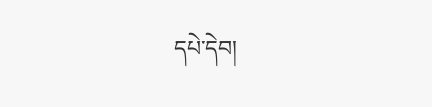དཔེ་དེབ།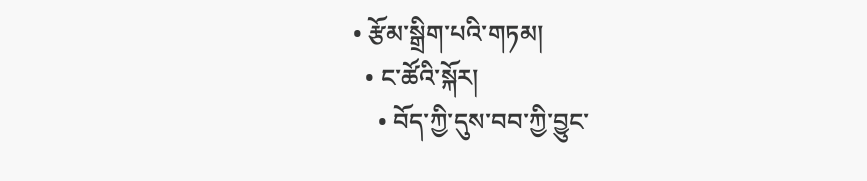• རྩོམ་སྒྲིག་པའི་གཏམ།
  • ང་ཚོའི་སྐོར།
    • བོད་ཀྱི་དུས་བབ་ཀྱི་བྱུང་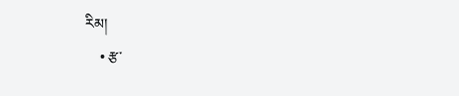རིམ།
    • རྩ་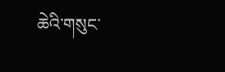ཆེའི་གསུང་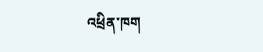འཕྲིན་ཁག